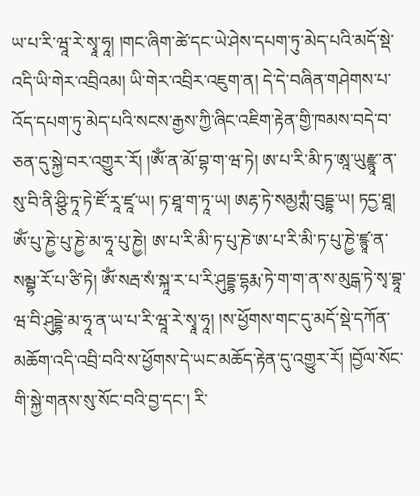ཡ་པ་རི་ཝཱ་རེ་སྭཱ་ཧཱ། །གང་ཞིག་ཚེ་དང་ཡེ་ཤེས་དཔག་ཏུ་མེད་པའི་མདོ་སྡེ་འདི་ཡི་གེར་འབྲིའམ། ཡི་གེར་འབྲིར་འཇུག་ན། དེ་དེ་བཞིན་གཤེགས་པ་འོད་དཔག་ཏུ་མེད་པའི་སངས་རྒྱས་ཀྱི་ཞིང་འཇིག་རྟེན་གྱི་ཁམས་བདེ་བ་ཅན་དུ་སྐྱེ་བར་འགྱུར་རོ། །ཨོཾ་ན་མོ་བྷ་ག་ཝ་ཏེ། ཨ་པ་རི་མི་ཏ་ཨཱ་ཡུརྫྙཱ་ན་སུ་བི་ནི་ཤྩི་ཏཱ་ཏེ་ཛོ་རཱ་ཛཱ་ཡ། ཏ་ཐཱ་ག་ཏཱ་ཡ། ཨརྷ་ཏེ་སམྱཀྶཾ་བུདྡྷ་ཡ། ཏདྱ་ཐཱ། ཨོཾ་པུ་ཎྱེ་པུ་ཎྱེ་མ་ཧཱ་པུ་ཎྱེ། ཨ་པ་རི་མི་ཏ་པུ་ཎེ་ཨ་པ་རི་མི་ཏ་པུ་ཎྱེ་ཛྙཱ་ན་སམྦྷ་རོ་པ་ཙི་ཏེ། ཨོཾ་སརྦ་སཾ་སྐཱ་ར་པ་རི་ཤུདྡྷ་དྷརྨ་ཏེ་ག་ག་ན་ས་མུདྒ་ཏེ་སྭ་བྷཱ་ཝ་བི་ཤུདྡྷེ་མ་ཧཱ་ན་ཡ་པ་རི་ཝཱ་རེ་སྭཱ་ཧཱ། །ས་ཕྱོགས་གང་དུ་མདོ་སྡེ་དཀོན་མཆོག་འདི་འབྲི་བའི་ས་ཕྱོགས་དེ་ཡང་མཆོད་རྟེན་དུ་འགྱུར་རོ། །བྱོལ་སོང་གི་སྐྱེ་གནས་སུ་སོང་བའི་བྱ་དང་། རི་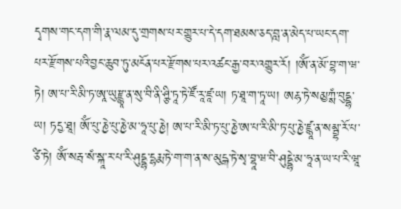དྭགས་གང་དག་གི་རྣ་ལམ་དུ་གྲགས་པར་གྱུར་པ་དེ་དག་ཐམས་ཅད་བླ་ན་མེད་པ་ཡང་དག་པར་རྫོགས་པའི་བྱང་ཆུབ་ཏུ་མངོན་པར་རྫོགས་པར་འཚང་རྒྱ་བར་འགྱུར་རོ། །ཨོཾ་ན་མོ་བྷ་ག་ཝ་ཏེ། ཨ་པ་རི་མི་ཏ་ཨཱ་ཡུརྫྙཱ་ན་སུ་བི་ནི་ཤྩི་ཏཱ་ཏེ་ཛོ་རཱ་ཛཱ་ཡ། ཏ་ཐཱ་ག་ཏཱ་ཡ། ཨརྷ་ཏེ་སམྱཀྶཾ་བུདྡྷ་ཡ། ཏདྱ་ཐཱ། ཨོཾ་པུ་ཎྱེ་པུ་ཎྱེ་མ་ཧཱ་པུ་ཎྱེ། ཨ་པ་རི་མི་ཏ་པུ་ཎྱེ་ཨ་པ་རི་མི་ཏ་པུ་ཎྱེ་ཛྙཱ་ན་སམྦྷ་རོ་པ་ཙི་ཏེ། ཨོཾ་སརྦ་སཾ་སྐཱ་ར་པ་རི་ཤུདྡྷ་དྷརྨ་ཏེ་ག་ག་ན་ས་མུདྒ་ཏེ་སྭ་བྷཱ་ཝ་བི་ཤུདྡྷེ་མ་ཧཱ་ན་ཡ་པ་རི་ཝཱ་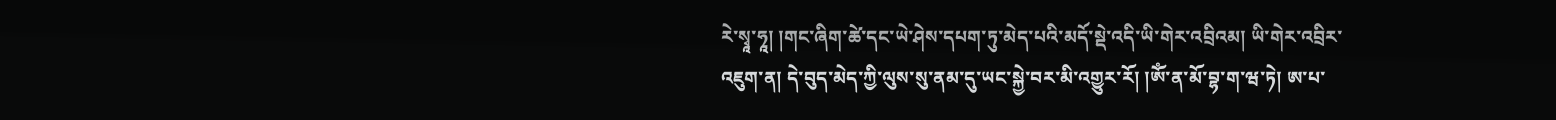རེ་སྭཱ་ཧཱ། །གང་ཞིག་ཚེ་དང་ཡེ་ཤེས་དཔག་ཏུ་མེད་པའི་མདོ་སྡེ་འདི་ཡི་གེར་འབྲིའམ། ཡི་གེར་འབྲིར་འཇུག་ན། དེ་བུད་མེད་ཀྱི་ལུས་སུ་ནམ་དུ་ཡང་སྐྱེ་བར་མི་འགྱུར་རོ། །ཨོཾ་ན་མོ་བྷ་ག་ཝ་ཏེ། ཨ་པ་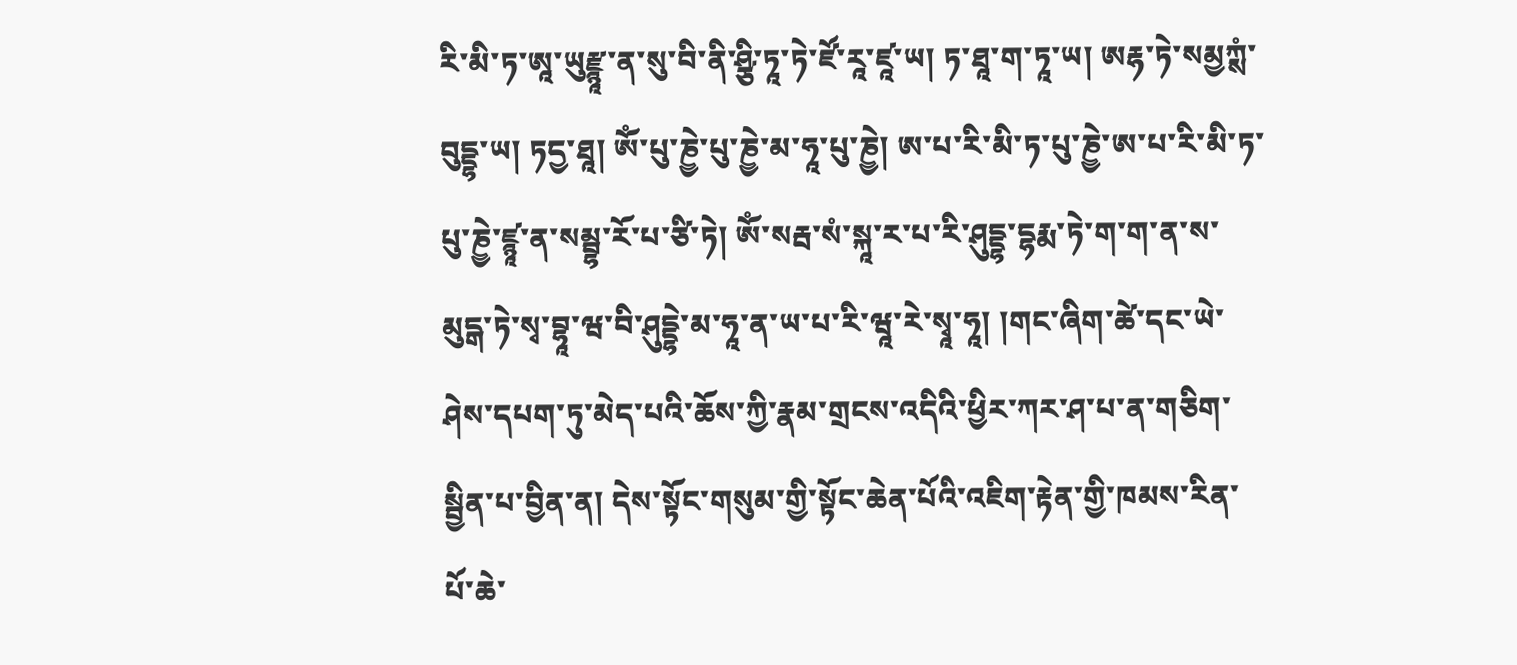རི་མི་ཏ་ཨཱ་ཡུརྫྙཱ་ན་སུ་བི་ནི་ཤྩི་ཏཱ་ཏེ་ཛོ་རཱ་ཛཱ་ཡ། ཏ་ཐཱ་ག་ཏཱ་ཡ། ཨརྷ་ཏེ་སམྱཀྶཾ་བུདྡྷ་ཡ། ཏདྱ་ཐཱ། ཨོཾ་པུ་ཎྱེ་པུ་ཎྱེ་མ་ཧཱ་པུ་ཎྱེ། ཨ་པ་རི་མི་ཏ་པུ་ཎྱེ་ཨ་པ་རི་མི་ཏ་པུ་ཎྱེ་ཛྙཱ་ན་སམྦྷ་རོ་པ་ཙི་ཏེ། ཨོཾ་སརྦ་སཾ་སྐཱ་ར་པ་རི་ཤུདྡྷ་དྷརྨ་ཏེ་ག་ག་ན་ས་མུདྒ་ཏེ་སྭ་བྷཱ་ཝ་བི་ཤུདྡྷེ་མ་ཧཱ་ན་ཡ་པ་རི་ཝཱ་རེ་སྭཱ་ཧཱ། །གང་ཞིག་ཚེ་དང་ཡེ་ཤེས་དཔག་ཏུ་མེད་པའི་ཆོས་ཀྱི་རྣམ་གྲངས་འདིའི་ཕྱིར་ཀར་ཤ་པ་ན་གཅིག་སྦྱིན་པ་བྱིན་ན། དེས་སྟོང་གསུམ་གྱི་སྟོང་ཆེན་པོའི་འཇིག་རྟེན་གྱི་ཁམས་རིན་པོ་ཆེ་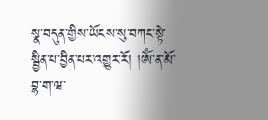སྣ་བདུན་གྱིས་ཡོངས་སུ་བཀང་སྟེ་སྦྱིན་པ་བྱིན་པར་འགྱུར་རོ། །ཨོཾ་ན་མོ་བྷ་ག་ཝ་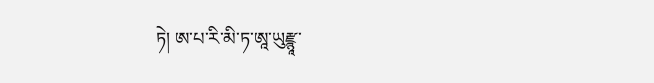ཏེ། ཨ་པ་རི་མི་ཏ་ཨཱ་ཡུརྫྙཱ་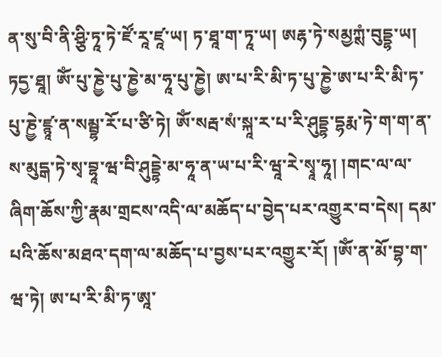ན་སུ་བི་ནི་ཤྩི་ཏཱ་ཏེ་ཛོ་རཱ་ཛཱ་ཡ། ཏ་ཐཱ་ག་ཏཱ་ཡ། ཨརྷ་ཏེ་སམྱཀྶཾ་བུདྡྷ་ཡ། ཏདྱ་ཐཱ། ཨོཾ་པུ་ཎྱེ་པུ་ཎྱེ་མ་ཧཱ་པུ་ཎྱེ། ཨ་པ་རི་མི་ཏ་པུ་ཎྱེ་ཨ་པ་རི་མི་ཏ་པུ་ཎྱེ་ཛྙཱ་ན་སམྦྷ་རོ་པ་ཙི་ཏེ། ཨོཾ་སརྦ་སཾ་སྐཱ་ར་པ་རི་ཤུདྡྷ་དྷརྨ་ཏེ་ག་ག་ན་ས་མུདྒ་ཏེ་སྭ་བྷཱ་ཝ་བི་ཤུདྡྷེ་མ་ཧཱ་ན་ཡ་པ་རི་ཝཱ་རེ་སྭཱ་ཧཱ། །གང་ལ་ལ་ཞིག་ཆོས་ཀྱི་རྣམ་གྲངས་འདི་ལ་མཆོད་པ་བྱེད་པར་འགྱུར་བ་དེས། དམ་པའི་ཆོས་མཐའ་དག་ལ་མཆོད་པ་བྱས་པར་འགྱུར་རོ། །ཨོཾ་ན་མོ་བྷ་ག་ཝ་ཏེ། ཨ་པ་རི་མི་ཏ་ཨཱ་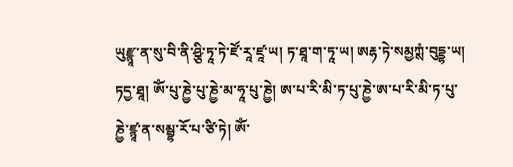ཡུརྫྙཱ་ན་སུ་བི་ནི་ཤྩི་ཏཱ་ཏེ་ཛོ་རཱ་ཛཱ་ཡ། ཏ་ཐཱ་ག་ཏཱ་ཡ། ཨརྷ་ཏེ་སམྱཀྶཾ་བུདྡྷ་ཡ། ཏདྱ་ཐཱ། ཨོཾ་པུ་ཎྱེ་པུ་ཎྱེ་མ་ཧཱ་པུ་ཎྱེ། ཨ་པ་རི་མི་ཏ་པུ་ཎྱེ་ཨ་པ་རི་མི་ཏ་པུ་ཎྱེ་ཛྙཱ་ན་སམྦྷ་རོ་པ་ཙི་ཏེ། ཨོཾ་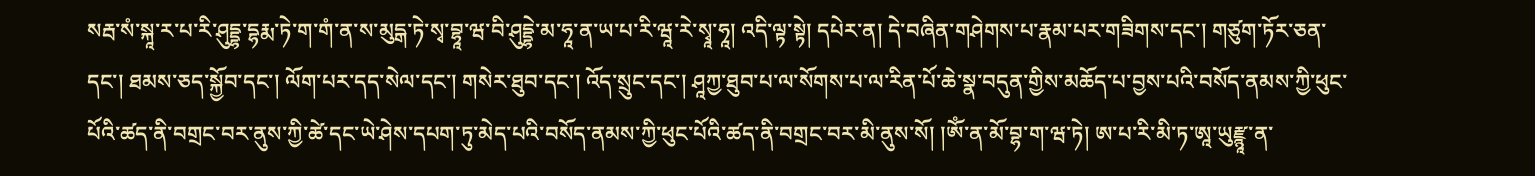སརྦ་སཾ་སྐཱ་ར་པ་རི་ཤུདྡྷ་དྷརྨ་ཏེ་ག་གཾ་ན་ས་མུདྒ་ཏེ་སྭ་བྷཱ་ཝ་བི་ཤུདྡྷེ་མ་ཧཱ་ན་ཡ་པ་རི་ཝཱ་རེ་སྭཱ་ཧཱ། འདི་ལྟ་སྟེ། དཔེར་ན། དེ་བཞིན་གཤེགས་པ་རྣམ་པར་གཟིགས་དང་། གཙུག་ཏོར་ཅན་དང་། ཐམས་ཅད་སྐྱོབ་དང་། ལོག་པར་དད་སེལ་དང་། གསེར་ཐུབ་དང་། འོད་སྲུང་དང་། ཤཱཀྱ་ཐུབ་པ་ལ་སོགས་པ་ལ་རིན་པོ་ཆེ་སྣ་བདུན་གྱིས་མཆོད་པ་བྱས་པའི་བསོད་ནམས་ཀྱི་ཕུང་པོའི་ཚད་ནི་བགྲང་བར་ནུས་ཀྱི་ཚེ་དང་ཡེ་ཤེས་དཔག་ཏུ་མེད་པའི་བསོད་ནམས་ཀྱི་ཕུང་པོའི་ཚད་ནི་བགྲང་བར་མི་ནུས་སོ། །ཨོཾ་ན་མོ་བྷ་ག་ཝ་ཏེ། ཨ་པ་རི་མི་ཏ་ཨཱ་ཡུརྫྙཱ་ན་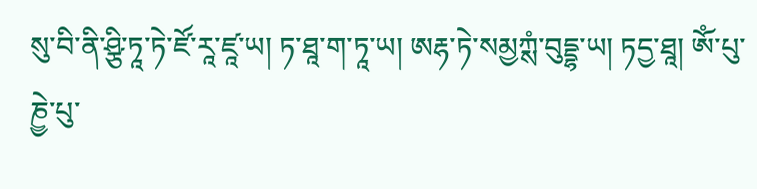སུ་བི་ནི་ཤྩི་ཏཱ་ཏེ་ཛོ་རཱ་ཛཱ་ཡ། ཏ་ཐཱ་ག་ཏཱ་ཡ། ཨརྷ་ཏེ་སམྱཀྶཾ་བུདྡྷ་ཡ། ཏདྱ་ཐཱ། ཨོཾ་པུ་ཎྱེ་པུ་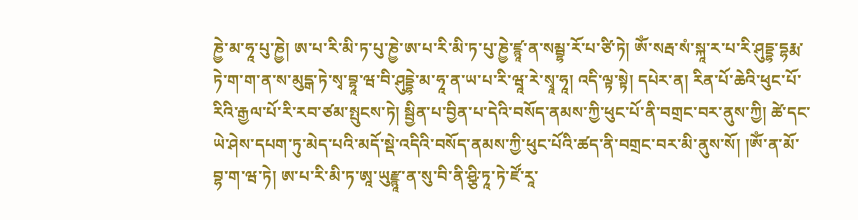ཎྱེ་མ་ཧཱ་པུ་ཎྱེ། ཨ་པ་རི་མི་ཏ་པུ་ཎྱེ་ཨ་པ་རི་མི་ཏ་པུ་ཎྱེ་ཛྙཱ་ན་སམྦྷ་རོ་པ་ཙི་ཏེ། ཨོཾ་སརྦ་སཾ་སྐཱ་ར་པ་རི་ཤུདྡྷ་དྷརྨ་ཏེ་ག་ག་ན་ས་མུདྒ་ཏེ་སྭ་བྷཱ་ཝ་བི་ཤུདྡྷེ་མ་ཧཱ་ན་ཡ་པ་རི་ཝཱ་རེ་སྭཱ་ཧཱ། འདི་ལྟ་སྟེ། དཔེར་ན། རིན་པོ་ཆེའི་ཕུང་པོ་རིའི་རྒྱལ་པོ་རི་རབ་ཙམ་སྤུངས་ཏེ། སྦྱིན་པ་བྱིན་པ་དེའི་བསོད་ནམས་ཀྱི་ཕུང་པོ་ནི་བགྲང་བར་ནུས་ཀྱི། ཚེ་དང་ཡེ་ཤེས་དཔག་ཏུ་མེད་པའི་མདོ་སྡེ་འདིའི་བསོད་ནམས་ཀྱི་ཕུང་པོའི་ཚད་ནི་བགྲང་བར་མི་ནུས་སོ། །ཨོཾ་ན་མོ་བྷ་ག་ཝ་ཏེ། ཨ་པ་རི་མི་ཏ་ཨཱ་ཡུརྫྙཱ་ན་སུ་བི་ནི་ཤྩི་ཏཱ་ཏེ་ཛོ་རཱ་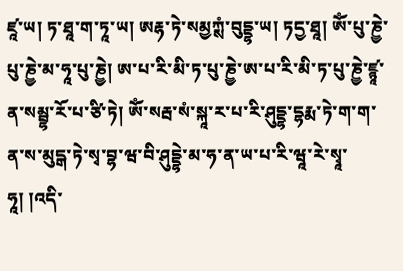ཛཱ་ཡ། ཏ་ཐཱ་ག་ཏཱ་ཡ། ཨརྷ་ཏེ་སམྱཀྶཾ་བུདྡྷ་ཡ། ཏདྱ་ཐཱ། ཨོཾ་པུ་ཎྱེ་པུ་ཎྱེ་མ་ཧཱ་པུ་ཎྱེ། ཨ་པ་རི་མི་ཏ་པུ་ཎྱེ་ཨ་པ་རི་མི་ཏ་པུ་ཎྱེ་ཛྙཱ་ན་སམྦྷ་རོ་པ་ཙི་ཏེ། ཨོཾ་སརྦ་སཾ་སྐཱ་ར་པ་རི་ཤུདྡྷ་དྷརྨ་ཏེ་ག་ག་ན་ས་མུདྒ་ཏེ་སྭ་བྷ་ཝ་བི་ཤུདྡྷེ་མ་ཧ་ན་ཡ་པ་རི་ཝཱ་རེ་སྭཱ་ཧཱ། །འདི་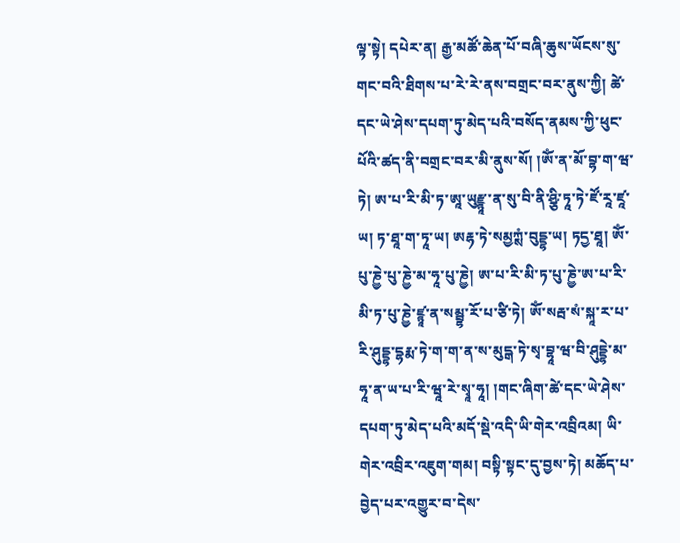ལྟ་སྟེ། དཔེར་ན། རྒྱ་མཚོ་ཆེན་པོ་བཞི་ཆུས་ཡོངས་སུ་གང་བའི་ཐིགས་པ་རེ་རེ་ནས་བགྲང་བར་ནུས་ཀྱི། ཚེ་དང་ཡེ་ཤེས་དཔག་ཏུ་མེད་པའི་བསོད་ནམས་ཀྱི་ཕུང་པོའི་ཚད་ནི་བགྲང་བར་མི་ནུས་སོ། །ཨོཾ་ན་མོ་བྷ་ག་ཝ་ཏེ། ཨ་པ་རི་མི་ཏ་ཨཱ་ཡུརྫྙཱ་ན་སུ་བི་ནི་ཤྩི་ཏཱ་ཏེ་ཛོ་རཱ་ཛཱ་ཡ། ཏ་ཐཱ་ག་ཏཱ་ཡ། ཨརྷ་ཏེ་སམྱཀྶཾ་བུདྡྷ་ཡ། ཏདྱ་ཐཱ། ཨོཾ་པུ་ཎྱེ་པུ་ཎྱེ་མ་ཧཱ་པུ་ཎྱེ། ཨ་པ་རི་མི་ཏ་པུ་ཎྱེ་ཨ་པ་རི་མི་ཏ་པུ་ཎྱེ་ཛྙཱ་ན་སམྦྷ་རོ་པ་ཙི་ཏེ། ཨོཾ་སརྦ་སཾ་སྐཱ་ར་པ་རི་ཤུདྡྷ་དྷརྨ་ཏེ་ག་ག་ན་ས་མུདྒ་ཏེ་སྭ་བྷཱ་ཝ་བི་ཤུདྡྷེ་མ་ཧཱ་ན་ཡ་པ་རི་ཝཱ་རེ་སྭཱ་ཧཱ། །གང་ཞིག་ཚེ་དང་ཡེ་ཤེས་དཔག་ཏུ་མེད་པའི་མདོ་སྡེ་འདི་ཡི་གེར་འབྲིའམ། ཡི་གེར་འབྲིར་འཇུག་གམ། བསྟི་སྟང་དུ་བྱས་ཏེ། མཆོད་པ་བྱེད་པར་འགྱུར་བ་དེས་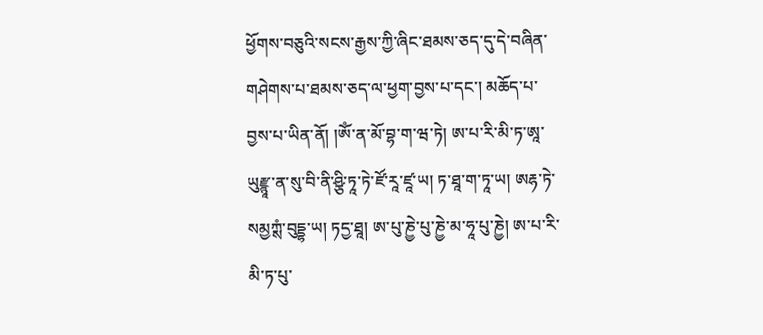ཕྱོགས་བཅུའི་སངས་རྒྱས་ཀྱི་ཞིང་ཐམས་ཅད་དུ་དེ་བཞིན་གཤེགས་པ་ཐམས་ཅད་ལ་ཕྱག་བྱས་པ་དང་། མཆོད་པ་བྱས་པ་ཡིན་ནོ། །ཨོཾ་ན་མོ་བྷ་ག་ཝ་ཏེ། ཨ་པ་རི་མི་ཏ་ཨཱ་ཡུརྫྙཱ་ན་སུ་བི་ནི་ཤྩི་ཏཱ་ཏེ་ཛོ་རཱ་ཛཱ་ཡ། ཏ་ཐཱ་ག་ཏཱ་ཡ། ཨརྷ་ཏེ་སམྱཀྶཾ་བུདྡྷ་ཡ། ཏདྱ་ཐཱ། ཨ་པུ་ཎྱེ་པུ་ཎྱེ་མ་ཧཱ་པུ་ཎྱེ། ཨ་པ་རི་མི་ཏ་པུ་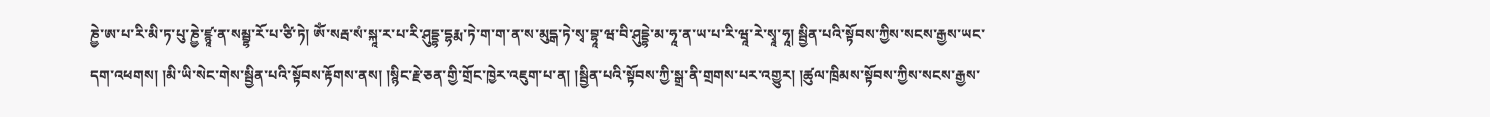ཎྱེ་ཨ་པ་རི་མི་ཏ་པུ་ཎྱེ་ཛྙཱ་ན་སམྦྷ་རོ་པ་ཙི་ཏེ། ཨོཾ་སརྦ་སཾ་སྐཱ་ར་པ་རི་ཤུདྡྷ་དྷརྨ་ཏེ་ག་ག་ན་ས་མུདྒ་ཏེ་སྭ་བྷཱ་ཝ་བི་ཤུདྡྷེ་མ་ཧཱ་ན་ཡ་པ་རི་ཝཱ་རེ་སྭཱ་ཧཱ། སྦྱིན་པའི་སྟོབས་ཀྱིས་སངས་རྒྱས་ཡང་དག་འཕགས། །མི་ཡི་སེང་གེས་སྦྱིན་པའི་སྟོབས་རྟོགས་ནས། །སྙིང་རྗེ་ཅན་གྱི་གྲོང་ཁྱེར་འཇུག་པ་ན། །སྦྱིན་པའི་སྟོབས་ཀྱི་སྒྲ་ནི་གྲགས་པར་འགྱུར། །ཚུལ་ཁྲིམས་སྟོབས་ཀྱིས་སངས་རྒྱས་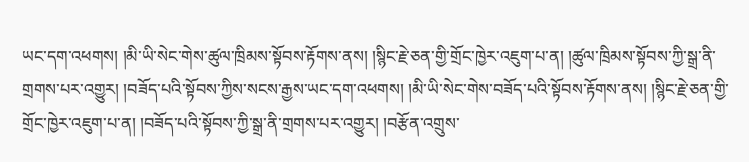ཡང་དག་འཕགས། །མི་ཡི་སེང་གེས་ཚུལ་ཁྲིམས་སྟོབས་རྟོགས་ནས། །སྙིང་རྗེ་ཅན་གྱི་གྲོང་ཁྱེར་འཇུག་པ་ན། །ཚུལ་ཁྲིམས་སྟོབས་ཀྱི་སྒྲ་ནི་གྲགས་པར་འགྱུར། །བཟོད་པའི་སྟོབས་ཀྱིས་སངས་རྒྱས་ཡང་དག་འཕགས། །མི་ཡི་སེང་གེས་བཟོད་པའི་སྟོབས་རྟོགས་ནས། །སྙིང་རྗེ་ཅན་གྱི་གྲོང་ཁྱེར་འཇུག་པ་ན། །བཟོད་པའི་སྟོབས་ཀྱི་སྒྲ་ནི་གྲགས་པར་འགྱུར། །བརྩོན་འགྲུས་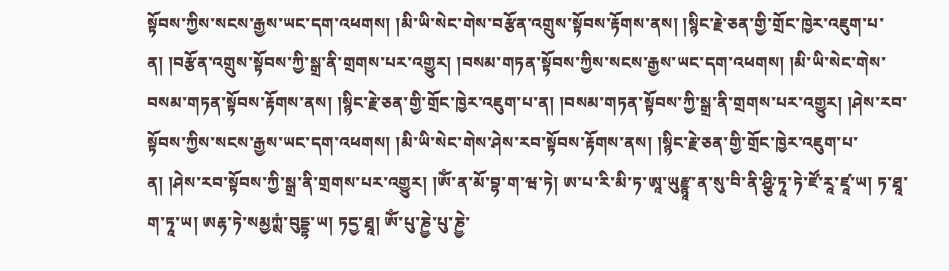སྟོབས་ཀྱིས་སངས་རྒྱས་ཡང་དག་འཕགས། །མི་ཡི་སེང་གེས་བརྩོན་འགྲུས་སྟོབས་རྟོགས་ནས། །སྙིང་རྗེ་ཅན་གྱི་གྲོང་ཁྱེར་འཇུག་པ་ན། །བརྩོན་འགྲུས་སྟོབས་ཀྱི་སྒྲ་ནི་གྲགས་པར་འགྱུར། །བསམ་གཏན་སྟོབས་ཀྱིས་སངས་རྒྱས་ཡང་དག་འཕགས། །མི་ཡི་སེང་གེས་བསམ་གཏན་སྟོབས་རྟོགས་ནས། །སྙིང་རྗེ་ཅན་གྱི་གྲོང་ཁྱེར་འཇུག་པ་ན། །བསམ་གཏན་སྟོབས་ཀྱི་སྒྲ་ནི་གྲགས་པར་འགྱུར། །ཤེས་རབ་སྟོབས་ཀྱིས་སངས་རྒྱས་ཡང་དག་འཕགས། །མི་ཡི་སེང་གེས་ཤེས་རབ་སྟོབས་རྟོགས་ནས། །སྙིང་རྗེ་ཅན་གྱི་གྲོང་ཁྱེར་འཇུག་པ་ན། །ཤེས་རབ་སྟོབས་ཀྱི་སྒྲ་ནི་གྲགས་པར་འགྱུར། །ཨོཾ་ན་མོ་བྷ་ག་ཝ་ཏེ། ཨ་པ་རི་མི་ཏ་ཨཱ་ཡུརྫྙཱ་ན་སུ་བི་ནི་ཤྩི་ཏཱ་ཏེ་ཛོ་རཱ་ཛཱ་ཡ། ཏ་ཐཱ་ག་ཏཱ་ཡ། ཨརྷ་ཏེ་སམྱཀྶཾ་བུདྡྷ་ཡ། ཏདྱ་ཐཱ། ཨོཾ་པུ་ཎྱེ་པུ་ཎྱེ་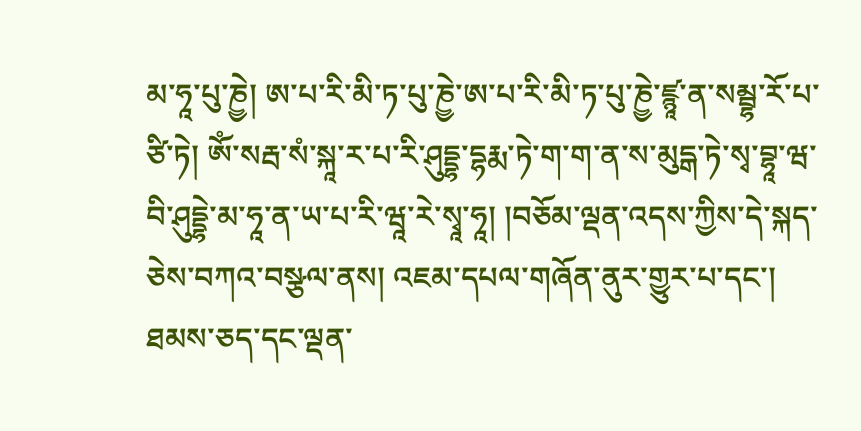མ་ཧཱ་པུ་ཎྱེ། ཨ་པ་རི་མི་ཏ་པུ་ཎྱེ་ཨ་པ་རི་མི་ཏ་པུ་ཎྱེ་ཛྙཱ་ན་སམྦྷ་རོ་པ་ཙི་ཏེ། ཨོཾ་སརྦ་སཾ་སྐཱ་ར་པ་རི་ཤུདྡྷ་དྷརྨ་ཏེ་ག་ག་ན་ས་མུདྒ་ཏེ་སྭ་བྷཱ་ཝ་བི་ཤུདྡྷེ་མ་ཧཱ་ན་ཡ་པ་རི་ཝཱ་རེ་སྭཱ་ཧཱ། །བཅོམ་ལྡན་འདས་ཀྱིས་དེ་སྐད་ཅེས་བཀའ་བསྩལ་ནས། འཇམ་དཔལ་གཞོན་ནུར་གྱུར་པ་དང་། ཐམས་ཅད་དང་ལྡན་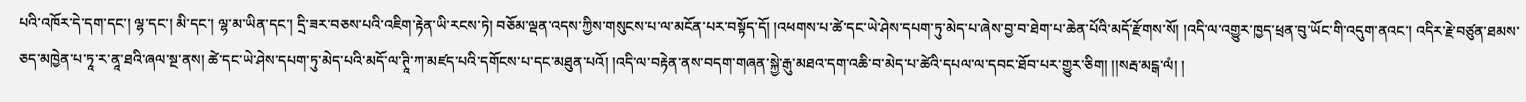པའི་འཁོར་དེ་དག་དང་། ལྷ་དང་། མི་དང་། ལྷ་མ་ཡིན་དང་། དྲི་ཟར་བཅས་པའི་འཇིག་རྟེན་ཡི་རངས་ཏེ། བཅོམ་ལྡན་འདས་ཀྱིས་གསུངས་པ་ལ་མངོན་པར་བསྟོད་དོ། །འཕགས་པ་ཚེ་དང་ཡེ་ཤེས་དཔག་ཏུ་མེད་པ་ཞེས་བྱ་བ་ཐེག་པ་ཆེན་པོའི་མདོ་རྫོགས་སོ། །འདི་ལ་འགྱུར་ཁྱད་ཕྲན་བུ་ཡོང་གི་འདུག་ནའང་། འདིར་རྗེ་བཙུན་ཐམས་ཅད་མཁྱེན་པ་ཏཱ་ར་ནཱ་ཐའི་ཞལ་སྔ་ནས། ཚེ་དང་ཡེ་ཤེས་དཔག་ཏུ་མེད་པའི་མདོ་ལ་ཊཱི་ཀ་མཛད་པའི་དགོངས་པ་དང་མཐུན་པའོ། །འདི་ལ་བརྟེན་ནས་བདག་གཞན་སྐྱེ་རྒུ་མཐའ་དག་འཆི་བ་མེད་པ་ཚེའི་དཔལ་ལ་དབང་ཐོབ་པར་གྱུར་ཅིག། །།སརྦ་མངྒ་ལཾ། །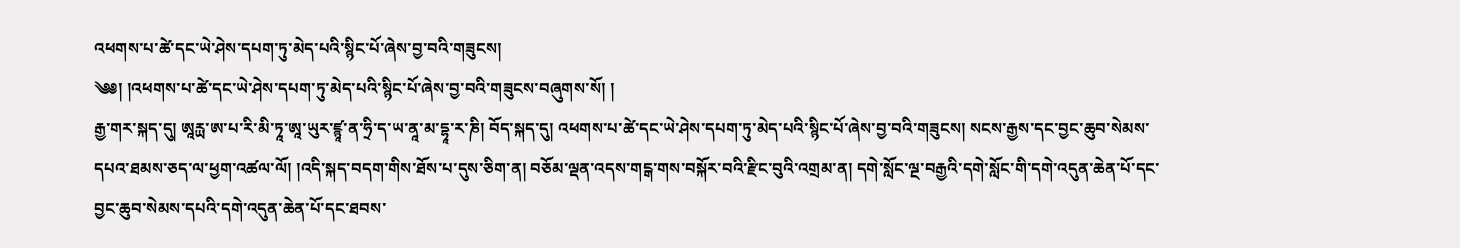འཕགས་པ་ཚེ་དང་ཡེ་ཤེས་དཔག་ཏུ་མེད་པའི་སྙིང་པོ་ཞེས་བྱ་བའི་གཟུངས།
༄༅། །འཕགས་པ་ཚེ་དང་ཡེ་ཤེས་དཔག་ཏུ་མེད་པའི་སྙིང་པོ་ཞེས་བྱ་བའི་གཟུངས་བཞུགས་སོ། །
རྒྱ་གར་སྐད་དུ། ཨཱརྻ་ཨ་པ་རི་མི་ཏཱ་ཨཱ་ཡུར་ཛྙཱ་ན་ཧྲི་ད་ཡ་ནཱ་མ་དྷཱ་ར་ཎི། བོད་སྐད་དུ། འཕགས་པ་ཚེ་དང་ཡེ་ཤེས་དཔག་ཏུ་མེད་པའི་སྙིང་པོ་ཞེས་བྱ་བའི་གཟུངས། སངས་རྒྱས་དང་བྱང་ཆུབ་སེམས་དཔའ་ཐམས་ཅད་ལ་ཕྱག་འཚལ་ལོ། །འདི་སྐད་བདག་གིས་ཐོས་པ་དུས་ཅིག་ན། བཅོམ་ལྡན་འདས་གངྒ་གས་བསྐོར་བའི་རྫིང་བུའི་འགྲམ་ན། དགེ་སློང་ལྔ་བརྒྱའི་དགེ་སློང་གི་དགེ་འདུན་ཆེན་པོ་དང་བྱང་ཆུབ་སེམས་དཔའི་དགེ་འདུན་ཆེན་པོ་དང་ཐབས་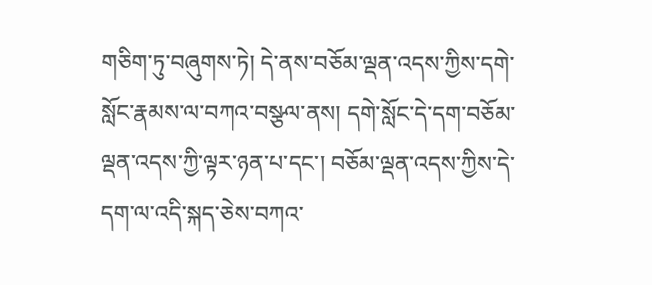གཅིག་ཏུ་བཞུགས་ཏེ། དེ་ནས་བཅོམ་ལྡན་འདས་ཀྱིས་དགེ་སློང་རྣམས་ལ་བཀའ་བསྩལ་ནས། དགེ་སློང་དེ་དག་བཅོམ་ལྡན་འདས་ཀྱི་ལྟར་ཉན་པ་དང་། བཅོམ་ལྡན་འདས་ཀྱིས་དེ་དག་ལ་འདི་སྐད་ཅེས་བཀའ་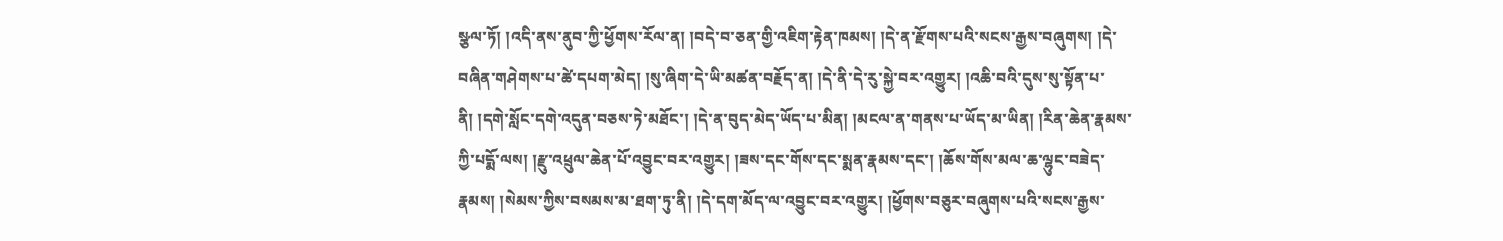སྩལ་ཏོ། །འདི་ནས་ནུབ་ཀྱི་ཕྱོགས་རོལ་ན། །བདེ་བ་ཅན་གྱི་འཇིག་རྟེན་ཁམས། །དེ་ན་རྫོགས་པའི་སངས་རྒྱས་བཞུགས། །དེ་བཞིན་གཤེགས་པ་ཚེ་དཔག་མེད། །སུ་ཞིག་དེ་ཡི་མཚན་བརྗོད་ན། །དེ་ནི་དེ་རུ་སྐྱེ་བར་འགྱུར། །འཆི་བའི་དུས་སུ་སྟོན་པ་ནི། །དགེ་སློང་དགེ་འདུན་བཅས་ཏེ་མཐོང་། །དེ་ན་བུད་མེད་ཡོད་པ་མིན། །མངལ་ན་གནས་པ་ཡོད་མ་ཡིན། །རིན་ཆེན་རྣམས་ཀྱི་པདྨོ་ལས། །རྫུ་འཕྲུལ་ཆེན་པོ་འབྱུང་བར་འགྱུར། །ཟས་དང་གོས་དང་སྨན་རྣམས་དང་། །ཆོས་གོས་མལ་ཆ་ལྷུང་བཟེད་རྣམས། །སེམས་ཀྱིས་བསམས་མ་ཐག་ཏུ་ནི། །དེ་དག་མོད་ལ་འབྱུང་བར་འགྱུར། །ཕྱོགས་བཅུར་བཞུགས་པའི་སངས་རྒྱས་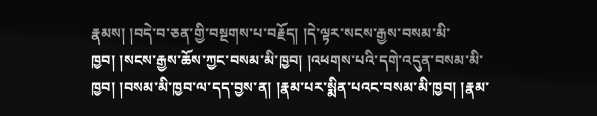རྣམས། །བདེ་བ་ཅན་གྱི་བསྔགས་པ་བརྗོད། །དེ་ལྟར་སངས་རྒྱས་བསམ་མི་ཁྱབ། །སངས་རྒྱས་ཆོས་ཀྱང་བསམ་མི་ཁྱབ། །འཕགས་པའི་དགེ་འདུན་བསམ་མི་ཁྱབ། །བསམ་མི་ཁྱབ་ལ་དད་བྱས་ན། །རྣམ་པར་སྨིན་པའང་བསམ་མི་ཁྱབ། །རྣམ་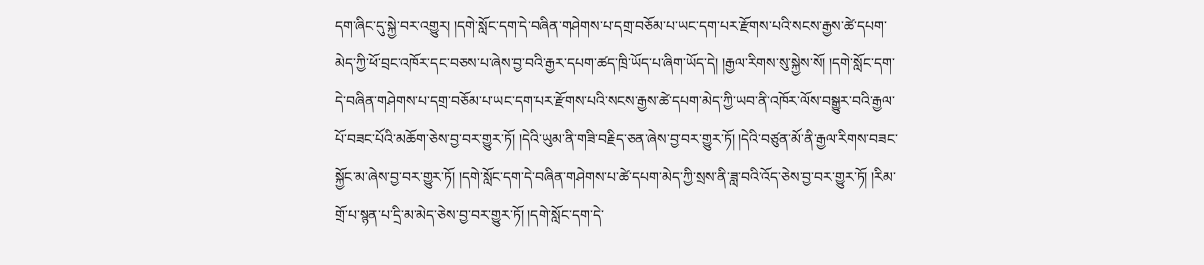དག་ཞིང་དུ་སྐྱེ་བར་འགྱུར། །དགེ་སློང་དག་དེ་བཞིན་གཤེགས་པ་དགྲ་བཅོམ་པ་ཡང་དག་པར་རྫོགས་པའི་སངས་རྒྱས་ཚེ་དཔག་མེད་ཀྱི་ཕོ་བྲང་འཁོར་དང་བཅས་པ་ཞེས་བྱ་བའི་རྒྱར་དཔག་ཚད་ཁྲི་ཡོད་པ་ཞིག་ཡོད་དེ། །རྒྱལ་རིགས་སུ་སྐྱེས་སོ། །དགེ་སློང་དག་དེ་བཞིན་གཤེགས་པ་དགྲ་བཅོམ་པ་ཡང་དག་པར་རྫོགས་པའི་སངས་རྒྱས་ཚེ་དཔག་མེད་ཀྱི་ཡབ་ནི་འཁོར་ལོས་བསྒྱུར་བའི་རྒྱལ་པོ་བཟང་པོའི་མཆོག་ཅེས་བྱ་བར་གྱུར་ཏོ། །དེའི་ཡུམ་ནི་གཟི་བརྗིད་ཅན་ཞེས་བྱ་བར་གྱུར་ཏོ། །དེའི་བཙུན་མོ་ནི་རྒྱལ་རིགས་བཟང་སྐྱོང་མ་ཞེས་བྱ་བར་གྱུར་ཏོ། །དགེ་སློང་དག་དེ་བཞིན་གཤེགས་པ་ཚེ་དཔག་མེད་ཀྱི་སྲས་ནི་ཟླ་བའི་འོད་ཅེས་བྱ་བར་གྱུར་ཏོ། །རིམ་གྲོ་པ་སྙན་པ་དྲི་མ་མེད་ཅེས་བྱ་བར་གྱུར་ཏོ། །དགེ་སློང་དག་དེ་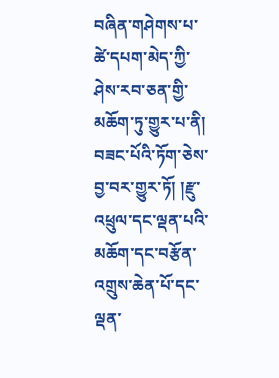བཞིན་གཤེགས་པ་ཚེ་དཔག་མེད་ཀྱི་ཤེས་རབ་ཅན་གྱི་མཆོག་ཏུ་གྱུར་པ་ནི། བཟང་པོའི་ཏོག་ཅེས་བྱ་བར་གྱུར་ཏོ། །རྫུ་འཕྲུལ་དང་ལྡན་པའི་མཆོག་དང་བརྩོན་འགྲུས་ཆེན་པོ་དང་ལྡན་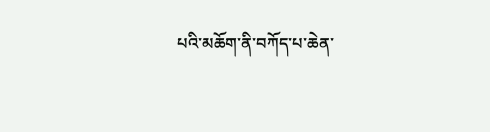པའི་མཆོག་ནི་བཀོད་པ་ཆེན་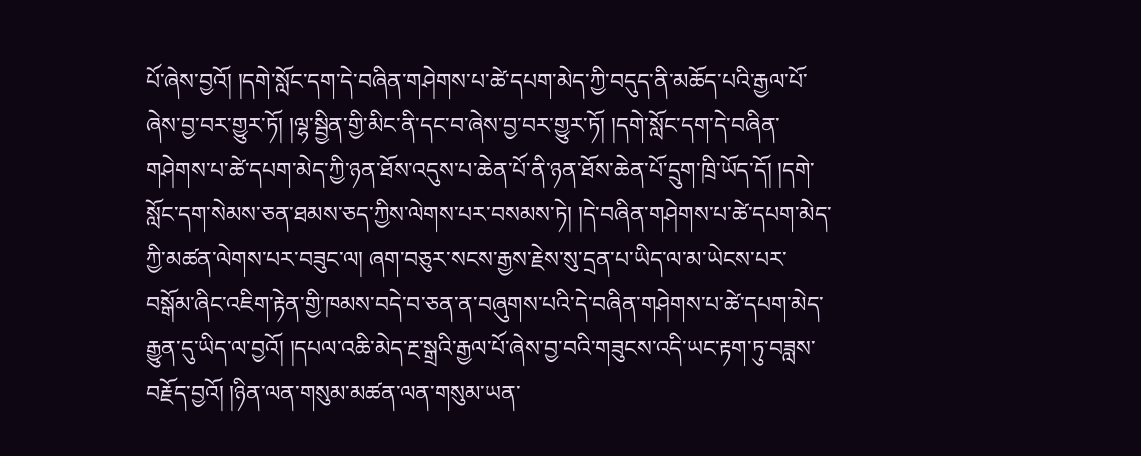པོ་ཞེས་བྱའོ། །དགེ་སློང་དག་དེ་བཞིན་གཤེགས་པ་ཚེ་དཔག་མེད་ཀྱི་བདུད་ནི་མཆོད་པའི་རྒྱལ་པོ་ཞེས་བྱ་བར་གྱུར་ཏོ། །ལྷ་སྦྱིན་གྱི་མིང་ནི་དང་བ་ཞེས་བྱ་བར་གྱུར་ཏོ། །དགེ་སློང་དག་དེ་བཞིན་གཤེགས་པ་ཚེ་དཔག་མེད་ཀྱི་ཉན་ཐོས་འདུས་པ་ཆེན་པོ་ནི་ཉན་ཐོས་ཆེན་པོ་དྲུག་ཁྲི་ཡོད་དོ། །དགེ་སློང་དག་སེམས་ཅན་ཐམས་ཅད་ཀྱིས་ལེགས་པར་བསམས་ཏེ། །དེ་བཞིན་གཤེགས་པ་ཚེ་དཔག་མེད་ཀྱི་མཚན་ལེགས་པར་བཟུང་ལ། ཞག་བཅུར་སངས་རྒྱས་རྗེས་སུ་དྲན་པ་ཡིད་ལ་མ་ཡེངས་པར་བསྒོམ་ཞིང་འཇིག་རྟེན་གྱི་ཁམས་བདེ་བ་ཅན་ན་བཞུགས་པའི་དེ་བཞིན་གཤེགས་པ་ཚེ་དཔག་མེད་རྒྱུན་དུ་ཡིད་ལ་བྱའོ། །དཔལ་འཆི་མེད་རྔ་སྒྲའི་རྒྱལ་པོ་ཞེས་བྱ་བའི་གཟུངས་འདི་ཡང་རྟག་ཏུ་བཟླས་བརྗོད་བྱའོ། །ཉིན་ལན་གསུམ་མཚན་ལན་གསུམ་ཡན་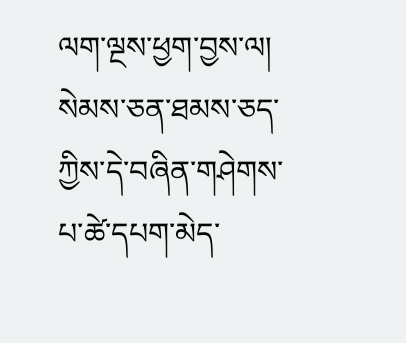ལག་ལྔས་ཕྱག་བྱས་ལ། སེམས་ཅན་ཐམས་ཅད་ཀྱིས་དེ་བཞིན་གཤེགས་པ་ཚེ་དཔག་མེད་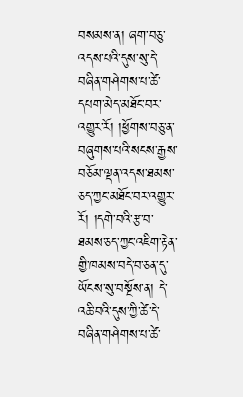བསམས་ན། ཞག་བཅུ་འདས་པའི་དུས་སུ་དེ་བཞིན་གཤེགས་པ་ཚེ་དཔག་མེད་མཐོང་བར་འགྱུར་རོ། །ཕྱོགས་བཅུ་ན་བཞུགས་པའི་སངས་རྒྱས་བཅོམ་ལྡན་འདས་ཐམས་ཅད་ཀྱང་མཐོང་བར་འགྱུར་རོ། །དགེ་བའི་རྩ་བ་ཐམས་ཅད་ཀྱང་འཇིག་རྟེན་གྱི་ཁམས་བདེ་བ་ཅན་དུ་ཡོངས་སུ་བསྔོས་ན། དེ་འཆི་བའི་དུས་ཀྱི་ཚེ་དེ་བཞིན་གཤེགས་པ་ཚེ་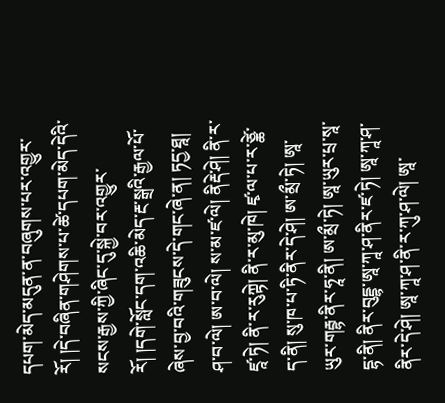དཔག་མེད་མདུན་ན་བཞུགས་པར་འགྱུར་རོ། །དེ་བཞིན་གཤེགས་པ་ཚེ་དཔག་མེད་དེའི་སངས་རྒྱས་ཀྱི་ཞིང་དུ་སྐྱེ་བར་འགྱུར་རོ། །དགེ་སློང་དག་འཆི་མེད་རྔ་སྒྲའི་རྒྱལ་པོ་ཞེས་བྱ་བའི་གཟུངས་དེ་གང་ཞེ་ན། ཏདྱ་ཐཱ། ཤ་བ་ལེ། ཨ་བ་ལེ། ས་མ་ཛ་ལེ། ནིརྡེ་ཤེ། ནི་ར་ཛཱ་ཏེ། ནི་ར་རུཀྟེ། ནི་ར་མུ་ཁེ། ཛྭ་ལ་པ་ར་ཙྪེ་ད་ནི། སུ་ཁ་པ་ཏི་ནིར་དེ་ཤེ། ཨ་མྲྀ་ཏེ། ཨཱ་ཡུར་གརྦྷ་ནིར་ཧཱ་ནི། ཨ་མྲྀ་ཏེ། ཨཱ་ཡུར་པྲ་སཱ་དྷ་ནི། ནིར་བུདྡྷ་ཨཱ་ཀཱ་ཤ་ནིར་ཛ་ཏེ། ཨཱ་ཀཱ་ཤ་ནིར་དེ་ཤེ། ཨཱ་ཀཱ་ཤ་ནི་ར་ཀུ་ཤ་ལེ། ཨཱ་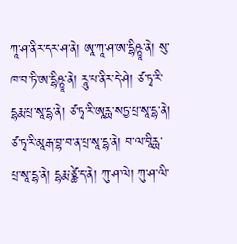ཀཱ་ཤ་ནིར་དར་ཤ་ནེ། ཨཱ་ཀཱ་ཤ་ཨ་དྷིཥྛཱ་ནེ། སུ་ཁ་བ་ཏི་ཨ་དྷིཥྛཱ་ནེ། རཱུ་པ་ནིར་དེ་ཤེ། ཙ་ཏྭ་རི་དྷརྨ་པྲ་སཱ་དྷ་ནེ། ཙ་ཏྭ་རི་ཨཱརྻ་སཏྱ་པྲ་སཱ་དྷ་ནེ། ཙ་ཏྭ་རི་མཱརྒ་བྷ་བ་ན་པྲ་སཱ་དྷ་ནེ། བ་ལ་བཱིརྻ་པྲ་སཱ་དྷ་ནེ། དྷརྨ་ཙྪེ་ད་ནེ། ཀུ་ཤ་ལེ། ཀུ་ཤ་ལི་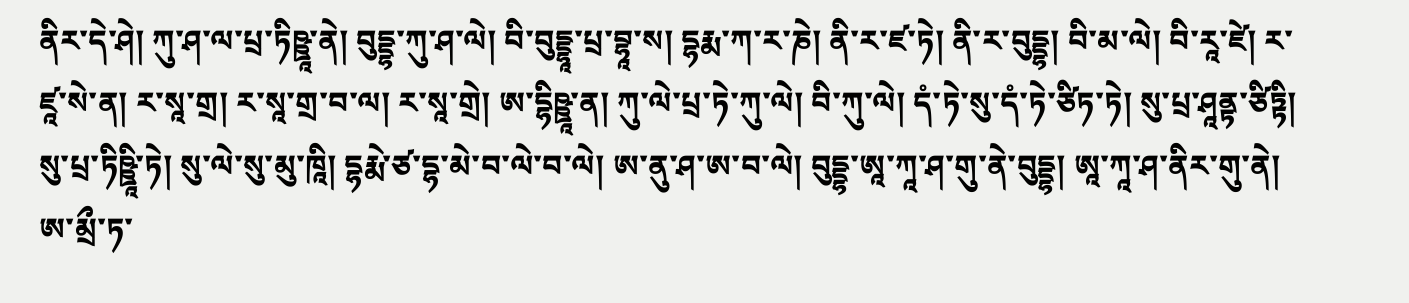ནིར་དེ་ཤེ། ཀུ་ཤ་ལ་པྲ་ཏིཥྛཱ་ནེ། བུདྡྷ་ཀུ་ཤ་ལེ། བི་བུདྡྷཱ་པྲ་བྷཱ་ས། དྷརྨ་ཀ་ར་ཎེ། ནི་ར་ཛ་ཏེ། ནི་ར་བུདྡྷ། བི་མ་ལེ། བི་རཱ་ཛེ། ར་ཛཱ་སེ་ན། ར་སཱ་གྲ། ར་སཱ་གྲ་བ་ལ། ར་སཱ་གྲེ། ཨ་དྷིཥྛཱ་ན། ཀུ་ལེ་པྲ་ཏེ་ཀུ་ལེ། བི་ཀུ་ལེ། དཾ་ཏེ་སུ་དཾ་ཏེ་ཙིཏ་ཏེ། སུ་པྲ་ཤཱནྟ་ཙིཏྟི། སུ་པྲ་ཏིཥྛཱི་ཏེ། སུ་ལེ་སུ་མུ་ཁཱི། དྷརྨེ་ཙ་དྷ་མེ་བ་ལེ་བ་ལེ། ཨ་ནུ་ཤ་ཨ་བ་ལེ། བུདྡྷ་ཨཱ་ཀཱ་ཤ་གུ་ནེ་བུདྡྷ། ཨཱ་ཀཱ་ཤ་ནིར་གུ་ནེ། ཨ་མྲྀ་ཏ་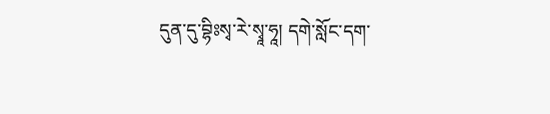དུན་དུ་བྷིཿསྭ་རེ་སྭཱ་ཧཱ། དགེ་སློང་དག་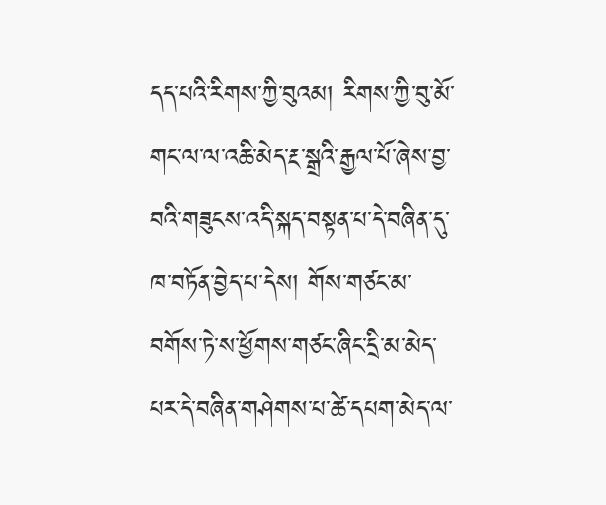དད་པའི་རིགས་ཀྱི་བུའམ། རིགས་ཀྱི་བུ་མོ་གང་ལ་ལ་འཆི་མེད་རྔ་སྒྲའི་རྒྱལ་པོ་ཞེས་བྱ་བའི་གཟུངས་འདི་སྐད་བསྟན་པ་དེ་བཞིན་དུ་ཁ་བཏོན་བྱེད་པ་དེས། གོས་གཙང་མ་བགོས་ཏེ་ས་ཕྱོགས་གཙང་ཞིང་དྲི་མ་མེད་པར་དེ་བཞིན་གཤེགས་པ་ཚེ་དཔག་མེད་ལ་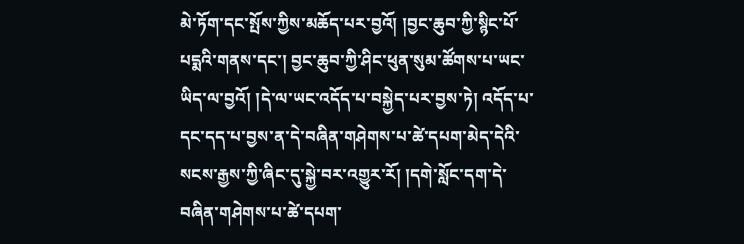མེ་ཏོག་དང་སྤོས་ཀྱིས་མཆོད་པར་བྱའོ། །བྱང་ཆུབ་ཀྱི་སྙིང་པོ་པདྨའི་གནས་དང་། བྱང་ཆུབ་ཀྱི་ཤིང་ཕུན་སུམ་ཚོགས་པ་ཡང་ཡིད་ལ་བྱའོ། །དེ་ལ་ཡང་འདོད་པ་བསྐྱེད་པར་བྱས་ཏེ། འདོད་པ་དང་དད་པ་བྱས་ན་དེ་བཞིན་གཤེགས་པ་ཚེ་དཔག་མེད་དེའི་སངས་རྒྱས་ཀྱི་ཞིང་དུ་སྐྱེ་བར་འགྱུར་རོ། །དགེ་སློང་དག་དེ་བཞིན་གཤེགས་པ་ཚེ་དཔག་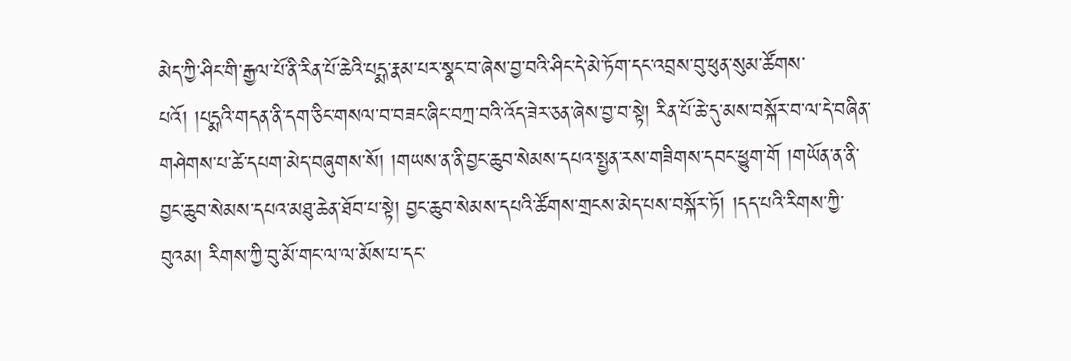མེད་ཀྱི་ཤིང་གི་རྒྱལ་པོ་ནི་རིན་པོ་ཆེའི་པདྨ་རྣམ་པར་སྣང་བ་ཞེས་བྱ་བའི་ཤིང་དེ་མེ་ཏོག་དང་འབྲས་བུ་ཕུན་སུམ་ཚོགས་པའོ། །པདྨའི་གདན་ནི་དག་ཅིང་གསལ་བ་བཟང་ཞིང་བཀྲ་བའི་འོད་ཟེར་ཅན་ཞེས་བྱ་བ་སྟེ། རིན་པོ་ཆེ་དུ་མས་བསྐོར་བ་ལ་དེ་བཞིན་གཤེགས་པ་ཚེ་དཔག་མེད་བཞུགས་སོ། །གཡས་ན་ནི་བྱང་ཆུབ་སེམས་དཔའ་སྤྱན་རས་གཟིགས་དབང་ཕྱུག་གོ །གཡོན་ན་ནི་བྱང་ཆུབ་སེམས་དཔའ་མཐུ་ཆེན་ཐོབ་པ་སྟེ། བྱང་ཆུབ་སེམས་དཔའི་ཚོགས་གྲངས་མེད་པས་བསྐོར་ཏོ། །དད་པའི་རིགས་ཀྱི་བུའམ། རིགས་ཀྱི་བུ་མོ་གང་ལ་ལ་མོས་པ་དང་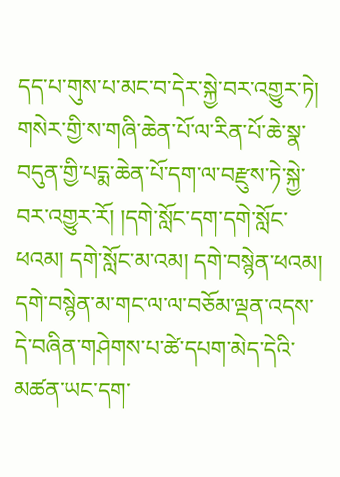དད་པ་གུས་པ་མང་བ་དེར་སྐྱེ་བར་འགྱུར་ཏེ། གསེར་གྱི་ས་གཞི་ཆེན་པོ་ལ་རིན་པོ་ཆེ་སྣ་བདུན་གྱི་པདྨ་ཆེན་པོ་དག་ལ་བརྫུས་ཏེ་སྐྱེ་བར་འགྱུར་རོ། །དགེ་སློང་དག་དགེ་སློང་ཕའམ། དགེ་སློང་མ་འམ། དགེ་བསྙེན་ཕའམ། དགེ་བསྙེན་མ་གང་ལ་ལ་བཅོམ་ལྡན་འདས་དེ་བཞིན་གཤེགས་པ་ཚེ་དཔག་མེད་དེའི་མཚན་ཡང་དག་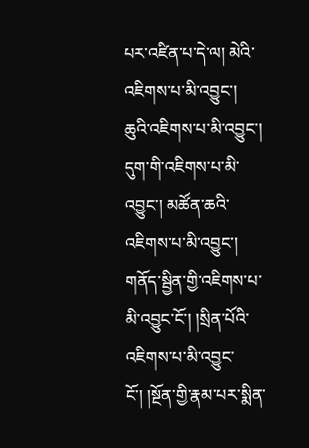པར་འཛིན་པ་དེ་ལ། མེའི་འཇིགས་པ་མི་འབྱུང་། ཆུའི་འཇིགས་པ་མི་འབྱུང་། དུག་གི་འཇིགས་པ་མི་འབྱུང་། མཚོན་ཆའི་འཇིགས་པ་མི་འབྱུང་། གནོད་སྦྱིན་གྱི་འཇིགས་པ་མི་འབྱུང་ངོ་། །སྲིན་པོའི་འཇིགས་པ་མི་འབྱུང་ངོ་། །སྔོན་གྱི་རྣམ་པར་སྨིན་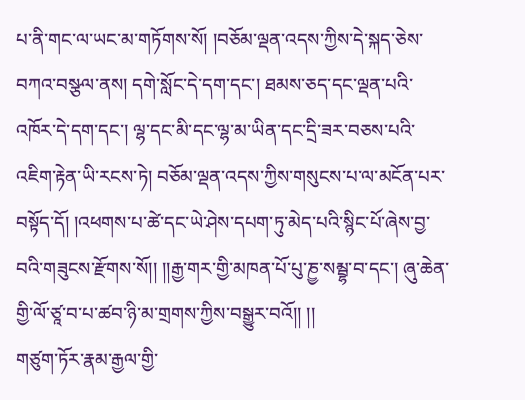པ་ནི་གང་ལ་ཡང་མ་གཏོགས་སོ། །བཅོམ་ལྡན་འདས་ཀྱིས་དེ་སྐད་ཅེས་བཀའ་བསྩལ་ནས། དགེ་སློང་དེ་དག་དང་། ཐམས་ཅད་དང་ལྡན་པའི་འཁོར་དེ་དག་དང་། ལྷ་དང་མི་དང་ལྷ་མ་ཡིན་དང་དྲི་ཟར་བཅས་པའི་འཇིག་རྟེན་ཡི་རངས་ཏེ། བཅོམ་ལྡན་འདས་ཀྱིས་གསུངས་པ་ལ་མངོན་པར་བསྟོད་དོ། །འཕགས་པ་ཚེ་དང་ཡེ་ཤེས་དཔག་ཏུ་མེད་པའི་སྙིང་པོ་ཞེས་བྱ་བའི་གཟུངས་རྫོགས་སོ།། །།རྒྱ་གར་གྱི་མཁན་པོ་པུ་ཎྱ་སམྦྷ་བ་དང་། ཞུ་ཆེན་གྱི་ལོ་ཙཱ་བ་པ་ཚབ་ཉི་མ་གྲགས་ཀྱིས་བསྒྱུར་བའོ།། །།
གཙུག་ཏོར་རྣམ་རྒྱལ་གྱི་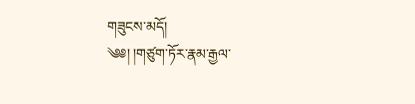གཟུངས་མདོ།
༄༅། །གཙུག་ཏོར་རྣམ་རྒྱལ་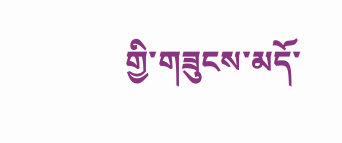གྱི་གཟུངས་མདོ་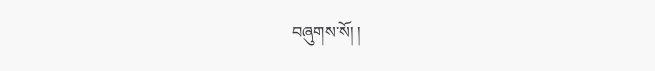བཞུགས་སོ། །